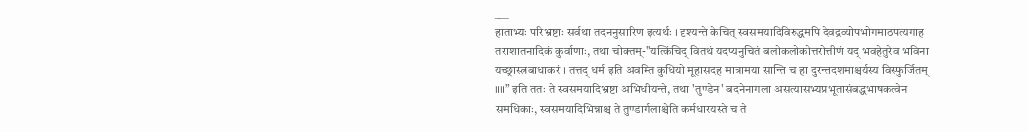___
हाताभ्यः परिभ्रष्टाः सर्वथा तदननुसारिण इत्यर्थः । दृश्यन्ते केचित् स्वसमयादिविरुद्धमपि देवद्रव्योपभोगमाठपत्यगाह
तराशातनादिकं कुर्वाणाः, तथा चोक्तम्-"यत्किंचिद् वितथं यदप्यनुचितं बलोकलोकोत्तरोत्तीणं यद् भवहेतुरेव भविना यच्छ्रास्त्रबाधाकरं । तत्तद् धर्म इति अवम्ति कुधियो मूहासदह मात्रामया सान्ति च हा दुरन्तदशमाश्चर्यस्य विस्फुर्जितम् ॥॥” इति ततः ते स्वसमयादिभ्रष्टा अभिधीयन्ते, तथा 'तुण्डेन' बदनेनागला असत्यासभ्यप्रभूतासंबद्धभाषकत्वेन समधिकाः, स्वसमयादिभिन्नाश्च ते तुण्डार्गलाश्चेति कर्मधारयस्ते च ते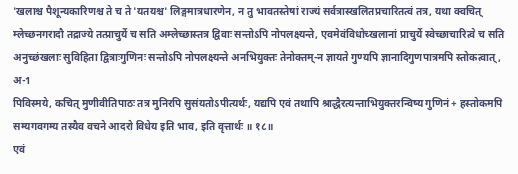'खलाश्च पैशून्यकारिणश्च ते च ते 'यतयश्च' लिङ्गमात्रधारणेन, न तु भावतस्तेषां राज्यं सर्वत्रास्खलितप्रचारितत्वं तत्र, यथा क्वचित् म्लेच्छनगरादौ तद्राज्ये तत्प्राचुर्ये च सति अम्लेच्छास्तत्र द्विवाः सन्तोऽपि नोपलक्ष्यन्ते, एवमेवंविधोच्खलानां प्राचुर्ये स्वेच्छाचारित्वे च सति अनुच्छंखलाः सुविहिता द्वित्राःगुणिनः सन्तोऽपि नोपलक्ष्यन्ते अनभियुक्तः तेनोक्तम्-न ज्ञायते गुण्यपि ज्ञानादिगुणपात्रमपि स्तोकत्वात् , अ-1
पिविस्मये, कचित् मुणीवीतिपाठः तत्र मुनिरपि सुसंयतोऽपीत्यर्थः, यद्यपि एवं तथापि श्राद्धैरत्यन्ताभियुक्तरन्विष्य गुणिनं + हस्तोकमपि सम्यगवगम्य तस्यैव वचने आदरो विधेय इति भाव, इति वृत्तार्थः ॥ १८॥
एवं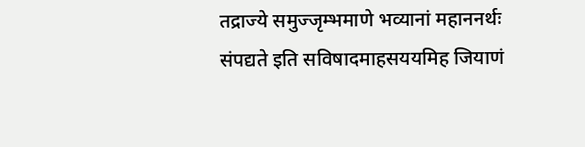तद्राज्ये समुज्जृम्भमाणे भव्यानां महाननर्थः संपद्यते इति सविषादमाहसययमिह जियाणं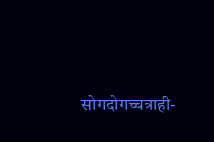सोगदोगच्चत्राही-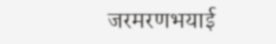जरमरणभयाई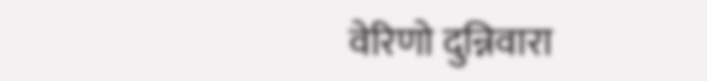वेरिणो दुन्निवारा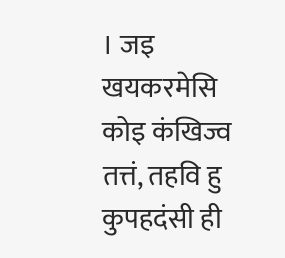। जइ खयकरमेसि कोइ कंखिज्व तत्तं, तहवि हु कुपहदंसी ही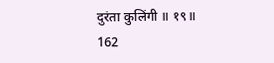दुरंता कुलिंगी ॥ १९॥
162